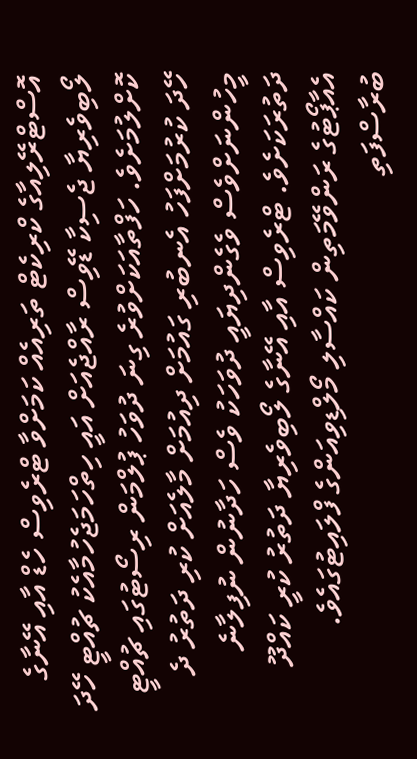އޮސްޓްރޭލިއާގެ ކްރިކެޓް ތަރިއެއް ކަމަށްވާ ޓްރެވިސް ހެޑް އާއި އޭނާގެ ލޯބިވެރިޔާ ޖެސިކާ ޑޭވިސް ރާއްޖެއަށް އައީ ހިތްހަމަޖެހުމާއެކު ޗުއްޓީ ހޭދަ ކޮށްލުމަށެވެ. ހަފްތާއަކަށްވުރެ ގިނަ ދުވަހު ޕުލްމަން ރިސޯޓުގައި ޗުއްޓީ ހޭދަ ކުރުމަށްފަހު އެނބުރި ގައުމަށް ދިއުމަށް މާލެއަށް ކުރި ދަތުރު ދެ މީހުންނަށްވެސް ވެގެންދިޔައީ ދުވަހަކު ވެސް ހަދާނުން ނުފިލާނެ ދަތުރަކަށެވެ. ޓްރެވިސް އާއި އޭނާގެ ލޯބިވެރިޔާ ދަތުރު ކުރީ ކައްދޫ އެއާޕޯޓުގެ ރަންވޭމަތިން ކައްސާލި މޯލްޑިވިއަންގެ ފްލައިޓުގައެވެ.
ބުރާސްފަތި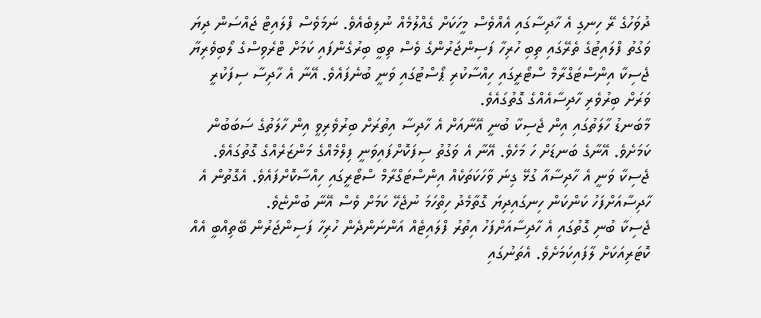ދުވަހުގެ ރޭ ހިނގި އެ ހާދިސާގައި އެއްވެސް މީހަކަށް ގެއްލުމެއް ނުލިބެއެވެ. ނަމަވެސް ފްލައިޓް ޖައްސަން ދިޔަ ވަގުތު ފްލައިޓުގެ ތެރޭގައި ތިބި ހުރިހާ ފަސިންޖަރުންގެ ވެސް ތިބީ ބިރުގެންފައި ކަމަށް ޓްރެވިސްގެ ލޯބިވެރިޔާ ޖެސިކާ އިންސްޓަގްރާމް ސްޓޯރީގައި ހިއްސާކުރި ޕޯސްޓުގައި ވަނީ ބުނެފައެވެ. އޭނާ އެ ހާދިސާ ސިފަކުރީ ވަރަށް ބިރުވެރި ހާދިސާއެއްގެ ގޮތުގައެވެ.
މާބަނޑު ހާލަތުގައި އިން ޖެސިކާ ބުނީ އޭނާއަށް އެ ހާދިސާ އިތުރަށް ބިރުވެރިވީ އިން ހާލަތުގެ ސަބަބުން ކަމަށެވެ. އޭނާގެ ބަނޑަށް ހަ މަހެވެ. އޭނާ އެ ވަގުތު ސިފަކޮށްފައިވަނީ ފިލްމެއްގެ މަންޒަރެއްގެ ގޮތުގައެވެ.
ޖެސިކާ ވަނީ އެ ހާދިސާއާ ގުޅޭ ގިނަ ވާހަކަތަކެއް އިންސްޓަގްރާމް ސްޓޯރީގައި ހިއްސާކޮށްފައެވެ. އެގޮތުން އެ ހާދިސާއަށްފަހު ކަންކަން ހިނގައިދިޔަ ގޮތާމެދު ހިތްހަމަ ނުޖެހޭ ކަމަށް ވެސް އޭނާ ބުންޏެވެ.
ޖެސިކާ ބުނި ގޮތުގައި އެ ހާދިސާއަށްފަހު އިތުރު ފްލައިޓެއް އަންނަންދެން ހުރިހާ ފަސިންޖަރުން ބޭތިއްބީ އެއް ކޮޓަރިއަކަށް ލާފައިކަމަށެވެ. އެތަނުގައި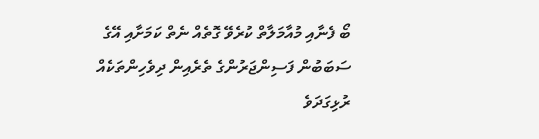ބޯ ފެނާއި މުއާމަލާތް ކުރެވޭ ގޮތެއް ނެތް ކަމަށާއި އޭގެ ސަބަބުން ފަސިންޖަރުންގެ ތެރެއިން ދިވެހިންތަކެއް ރުޅިގަދަވެ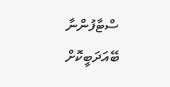ސްޓާފުންނާ ބޭއަދަބީކޮށް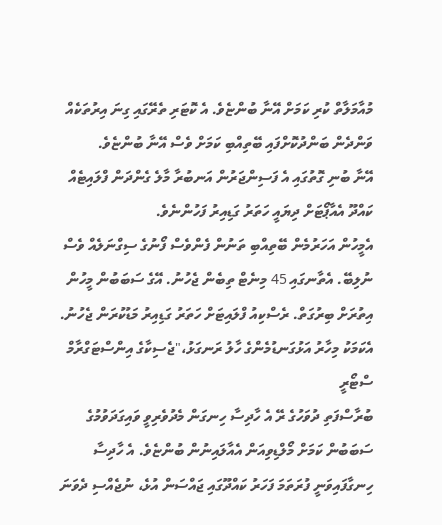މުއާމަލާތް ކުރި ކަމަށް އޭނާ ބުންޏެވެ. އެ ކޮޓަރި ތެރޭގައި ގިނަ އިރުތަކެއް ވަންދެން ބަންދުކޮށްފައި ބޭތިއްބި ކަމަށް ވެސް އޭނާ ބުންޏެވެ.
އޭނާ ބުނި ގޮތުގައި އެ ފަސިންޖަރުން އަނބުރާ މާލެ ގެންދަން ފްލައިޓެއް ކައްދޫ އެއާޕޯޓަށް ދިޔައީ ހަތަރު ގަޑިއިރު ފަހުންނެވެ.
އެމީހުން އަހަރުމެން ބޭތިއްބި ތަނުން ފެންވެސް ފޯނުގެ ސިގްނަލެއް ވެސް ނުލިބޭ. އެތާނގައި 45 މިނެޓް ތިބެން ޖެހުނު. އޭގެ ސަބަބުން މީހުން އިތުރަށް ބިރުގަތް. ރެސްކިއު ފްލައިޓަށް ހަތަރު ގަޑިއިރު މަޑުކުރަން ޖެހުނު. އެކަމަކު މިހާރު އަޅުގަނޑުމެންގެ ހާލު ރަނގަޅު،"ޖެސިކާގެ އިންސްޓަގްރާމް ސްޓޯރީ
ބުރާސްފަތި ދުވަހުގެ ރޭ އެ ހާދިސާ ހިނގަން މެދުވެރިވީ ވައިގަދަވުމުގެ ސަބަބުން ކަމަށް މޯލްޑިވިއަން އެއާލައިނުން ބުންޏެވެ. އެ ހާދިސާ ހިނގާފައިވަނީ ފުރަތަމަ ފަހަރު ކައްދޫގައި ޖައްސަން އުޅެ، ނުޖެއްސި ދެވަނަ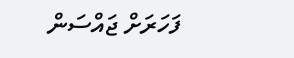ފަހަރަށް ޖައްސަން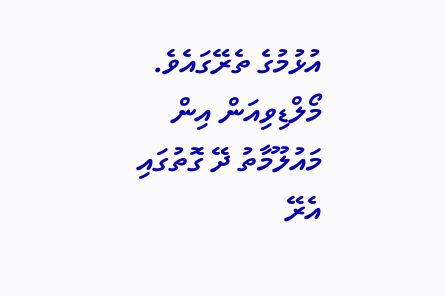އުޅުމުގެ ތެރޭގައެވެ.
މޯލްޑިވިއަން އިން މައުލޫމާތު ދޭ ގޮތުގައި އެރޭ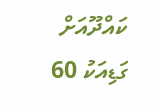ކައްދޫއަށް ގަޑިއަކު 60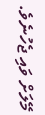މޭލަށް ވައި ޖެހުނެވެ.